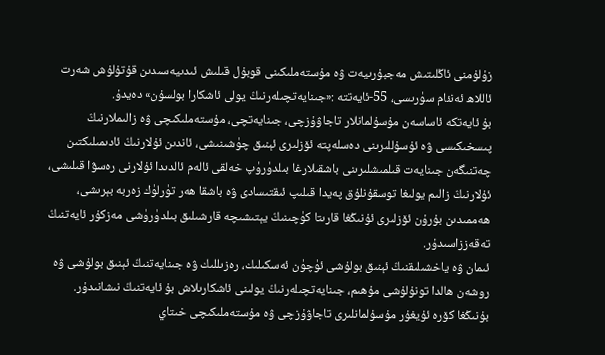زۇلۇمنى ئاڭلىتىش مەجبۇرىيەت ۋە مۇستەملىكىنى قوبۇل قىلىش ئىدىيەسىدىن قۇتۇلۇش شەرت
ئاللاھ ئەنئام سۈرىسى، 55-ئايەتتە :«جىنايەتچىلەرنىڭ يولى ئاشكارا بولسۇن» دەيدۇ.
بۇ ئايەتكە ئاساسەن مۇسۇلمانلار تاجاۋۇزچى، جىنايەتچى، مۇستەملىكىچى ۋە زالىملارنىڭ پىسخىكىسى ۋە ئۇسۇللىرىنى دەسلەپتە ئۆزلىرى ئېنىق چۈشىنىشى، ئاندىن ئۇلارنىڭ ئادىمىلىكتىن چەتنىگەن جىنايەت قىلمىشلىرىنى باشقىلارغا بىلدۈرۈپ خەلقى ئالەم ئالدىدا ئۇلارنى رەسۋا قىلىشى، ئۇلارنىڭ زالىم يولىغا توسقۇنلۇق پەيدا قىلىپ ئىقتىسادى ۋە باشقا ھەر تۈرلۈك زەربە بېرىشى، ھەممىدىن بۇرۇن ئۆزلىرى ئۇنىڭغا قارىتا كۈچىنىڭ يېتىشىچە قارشىلىق بىلدۈرۈشى مەزكۇر ئايەتنىڭ تەقەززاسىدۇر.
ئىمان ۋە ياخشىلىقنىڭ ئېنىق بولۇشى ئۈچۈن ئەسكىلىك، رەزىللىك ۋە جىنايەتنىڭ ئېنىق بولۇشى ۋە روشەن ھالدا تونۇلۇشى مۇھىم، جىنايەتچىلەرنىڭ يولىنى ئاشكارىلاش بۇ ئايەتنىڭ نىشانىدۇر.
بۇنىڭغا كۆرە ئۇيغۇر مۇسۇلمانلىرى تاجاۋۇزچى ۋە مۇستەملىكىچى خىتاي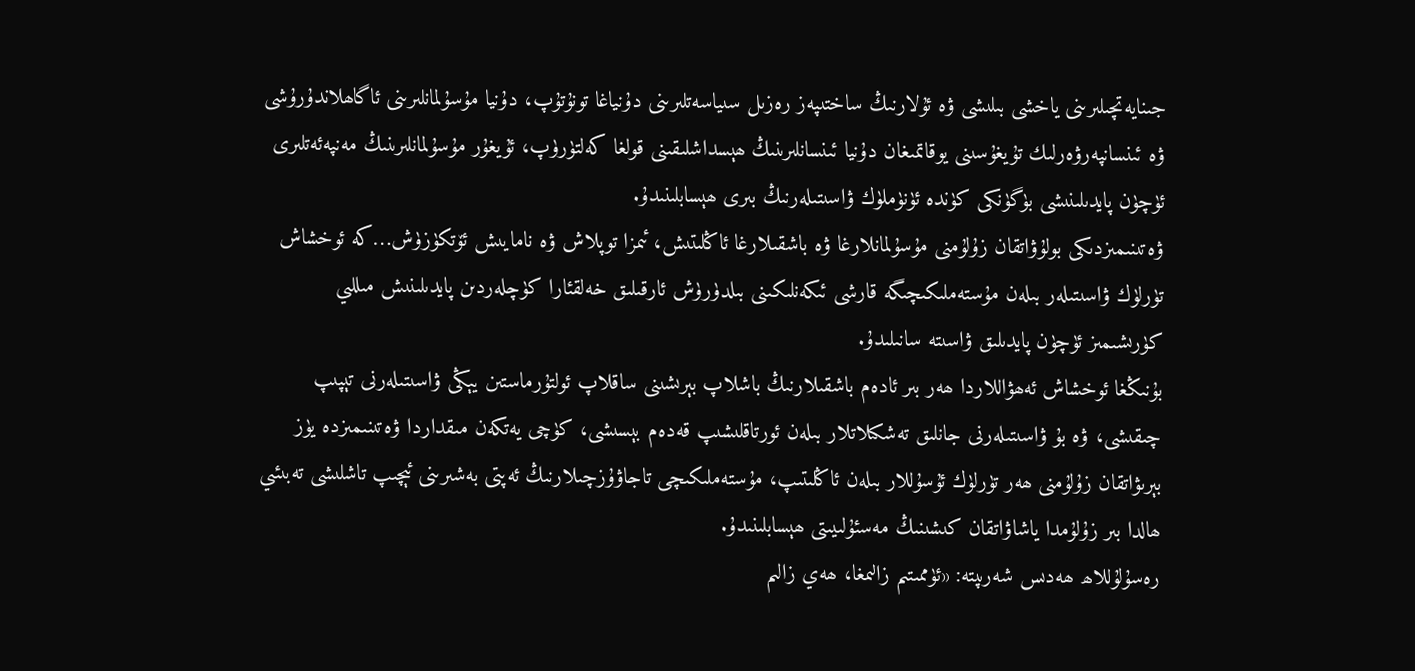جىنايەتچىلىرىنى ياخشى بىلىشى ۋە ئۇلارنىڭ ساختىپەز رەزىل سىياسەتلىرىنى دۇنياغا تونۇتۇپ، دۇنيا مۇسۇلمانلىرىنى ئاگاھلاندۇرۇشى ۋە ئىنسانپەرۋەرلىك تۇيغۇسىنى يوقاتمىغان دۇنيا ئىنسانلىرىنىڭ ھېسداشلىقىنى قولغا كەلتۈرۈپ، ئۇيغۇر مۇسۇلمانلىرىنىڭ مەنپەئەتلىرى ئۈچۈن پايدىلىنىشى بۈگۈنكى كۈندە ئۈنۈملۈك ۋاسىتىلەرنىڭ بىرى ھېسابلىنىدۇ.
ۋەتىنىمىزدىكى بولۇۋاتقان زۇلۇمنى مۇسۇلمانلارغا ۋە باشقىلارغا ئاڭلىتىش، ئىمزا توپلاش ۋە نامايىش ئۆتكۈزۈش…كە ئوخشاش تۈرلۈك ۋاسىتىلەر بىلەن مۇستەملىكىچىگە قارشى ئىكەنلىكىنى بىلدۈرۈش ئارقىلىق خەلقئارا كۈچلەردىن پايدىلىنىش مىللىي كۈرىشىمىز ئۈچۈن پايدىلىق ۋاسىتە سانىلىدۇ.
بۇنىڭغا ئوخشاش ئەھۋاللاردا ھەر بىر ئادەم باشقىلارنىڭ باشلاپ بېرىشىنى ساقلاپ ئولتۇرماستىن يېڭى ۋاسىتىلەرنى تېپىپ چىقىشى، ۋە بۇ ۋاسىتىلەرنى جانلىق تەشكىلاتلار بىلەن ئورتاقلىشىپ قەدەم بېسىشى، كۈچى يەتكەن مىقداردا ۋەتىنىمىزدە يۈز بېرىۋاتقان زۇلۇمنى ھەر تۈرلۈك ئۇسۇللار بىلەن ئاڭلىتىپ، مۇستەملىكىچى تاجاۋۇزچىلارنىڭ ئەپتى بەشىرىنى ئېچىپ تاشلىشى تەبىئىي ھالدا بىر زۇلۇمدا ياشاۋاتقان كىشىنىڭ مەسئۇلىيىتى ھېسابلىنىدۇ.
رەسۇلۇللاھ ھەدىس شەرىپتە: «ئۈممىتىم زالىمغا، ھەي زالىم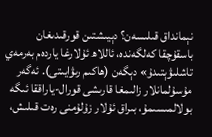نېمانداق قىلىسەن؟ دېيىشتىن قورقىدىغان باسقۇچقا كەلگەندە، ئاللاھ ئۇلارغا ياردەم بەرمەي تاشلىۋېتىدۇ» دېگەن (ھاكىم رىۋايىتى). ئەگەر مۇسۇلمانلار زالىمغا قارىشى قورال-ياراققا ئىگە بولالمىسىمۇ، بىراق ئۇلار زۇلۇمنى رەت قىلىش،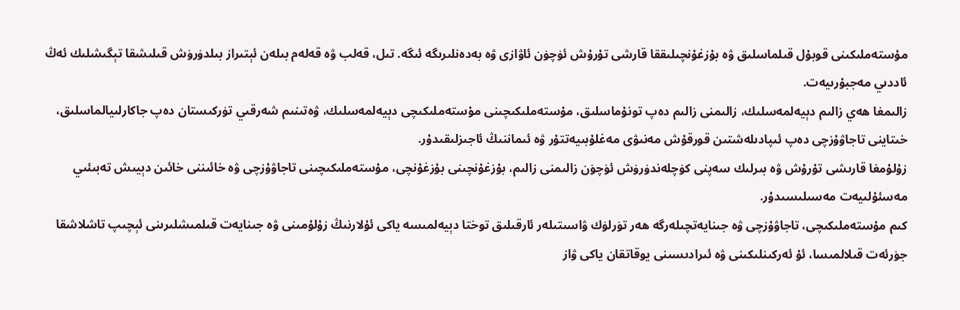مۇستەملىكىنى قوبۇل قىلماسلىق ۋە بۇزغۇنچىلىققا قارشى تۇرۇش ئۈچۈن ئاۋازى ۋە بەدەنلىرىگە ئىگە. تىل، قەلب ۋە قەلەم بىلەن ئېتىراز بىلدۈرۈش قىلىشقا تېگىشلىك ئەڭ ئاددىي مەجبۇرىيەت.
زالىمغا ھەي زالىم دېيەلمەسلىك، زالىمنى زالىم دەپ تونۇماسلىق، مۇستەملىكىچىنى مۇستەملىكىچى دېيەلمەسلىك، ۋەتىنىم شەرقىي تۈركىستان دەپ جاكارلىيالماسلىق، خىتاينى تاجاۋۇزچى دەپ ئىپادىلەشتىن قورقۇش مەنىۋى مەغلۇبىيەتتۇر ۋە ئىماننىڭ ئاجىزلىقىدۇر.
زۇلۇمغا قارىشى تۇرۇش ۋە بىرلىك سەپنى كۈچلەندۈرۈش ئۈچۈن زالىمنى زالىم، بۇزغۇنچىنى بۇزغۇنچى، مۇستەملىكىچىنى تاجاۋۇزچى ۋە خائىننى خائىن دېيىش تەبىئىي مەسئۇلىيەت مەسىلىسىدۇر.
كىم مۇستەملىكىچى، تاجاۋۇزچى ۋە جىنايەتچىلەرگە ھەر تۈرلۈك ۋاسىتىلەر ئارقىلىق توختا دېيەلمىسە ياكى ئۇلارنىڭ زۇلۇمىنى ۋە جىنايەت قىلمىشلىرىنى ئېچىپ تاشلاشقا جۈرئەت قىلالمىسا، ئۇ ئەركىنلىكىنى ۋە ئىرادىسىنى يوقاتقان ياكى ۋاز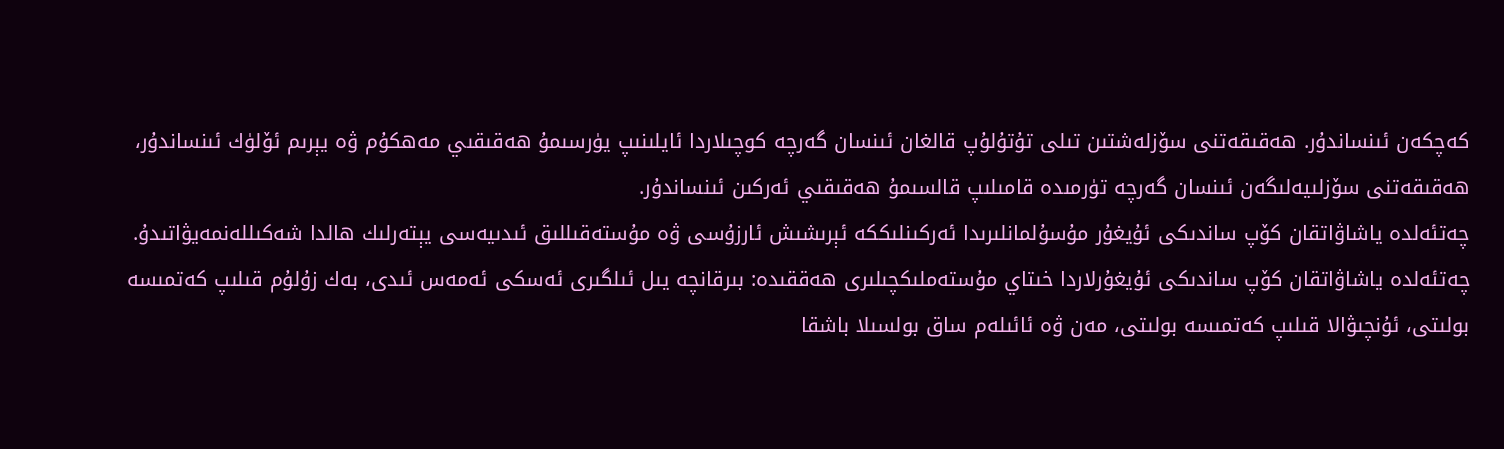كەچكەن ئىنساندۇر. ھەقىقەتنى سۆزلەشتىن تىلى تۇتۇلۇپ قالغان ئىنسان گەرچە كوچىلاردا ئايلىنىپ يۈرسىمۇ ھەقىقىي مەھكۇم ۋە يېرىم ئۆلۈك ئىنساندۇر، ھەقىقەتنى سۆزلىيەلىگەن ئىنسان گەرچە تۈرمىدە قامىلىپ قالسىمۇ ھەقىقىي ئەركىن ئىنساندۇر.
چەتئەلدە ياشاۋاتقان كۆپ ساندىكى ئۇيغۇر مۇسۇلمانلىرىدا ئەركىنلىككە ئېرىشىش ئارزۇسى ۋە مۇستەقىللىق ئىدىيەسى يېتەرلىك ھالدا شەكىللەنمەيۋاتىدۇ. چەتئەلدە ياشاۋاتقان كۆپ ساندىكى ئۇيغۇرلاردا خىتاي مۇستەملىكچىلىرى ھەققىدە: بىرقانچە يىل ئىلگىرى ئەسكى ئەمەس ئىدى، بەك زۇلۇم قىلىپ كەتمىسە بولىتى، ئۇنچىۋالا قىلىپ كەتمىسە بولىتى، مەن ۋە ئائىلەم ساق بولسىلا باشقا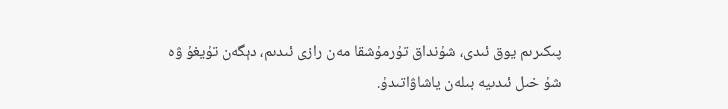پىكىرىم يوق ئىدى، شۇنداق تۇرمۇشقا مەن رازى ئىدىم، دېگەن تۇيغۇ ۋە شۇ خىل ئىدىيە بىلەن ياشاۋاتىدۇ.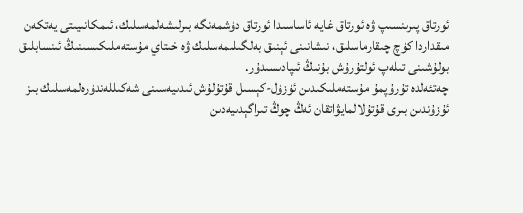ئورتاق پىرىنسىپ ۋە ئورتاق غايە ئاساسىدا ئورتاق دۈشمەنگە بىرلىشەلمەسلىك، ئىمكانىيىتى يەتكەن مىقداردا كۈچ چىقارماسلىق، نىشانىنى ئېنىق بەلگىلىمەسلىك ۋە خىتاي مۇستەملىكىسىنىڭ ئىنسابلىق بولۇشىنى تىلەپ ئولتۇرۇش بۇنىڭ ئىپادىسىدۇر.
چەتئەلدە تۇرۇپمۇ مۇستەملىكىدىن ئۈزۈل-كېسىل قۇتۇلۇش ئىدىيەسىنى شەكىللەندۈرەلمەسلىك بىز ئۇزۇندىن بىرى قۇتۇلالمايۋاتقان ئەڭ چوڭ تىراگېدىيەدىن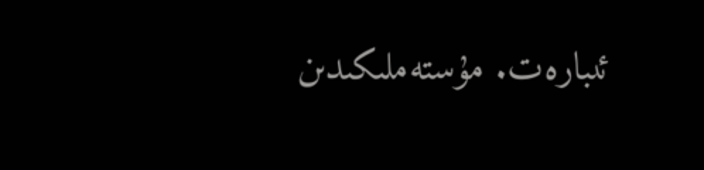ئىبارەت. مۇستەملىكىدىن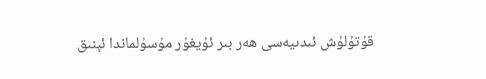قۇتۇلۇش ئىدىيەسى ھەر بىر ئۇيغۇر مۇسۇلماندا ئېنىق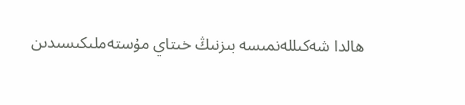ھالدا شەكىللەنمىسە بىزنىڭ خىتاي مۇستەملىكىسىدىن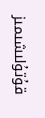قۇتۇلىشىمىز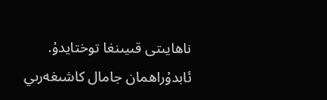ناھايىتى قىيىنغا توختايدۇ.
ئابدۇراھمان جامال كاشىغەرىي